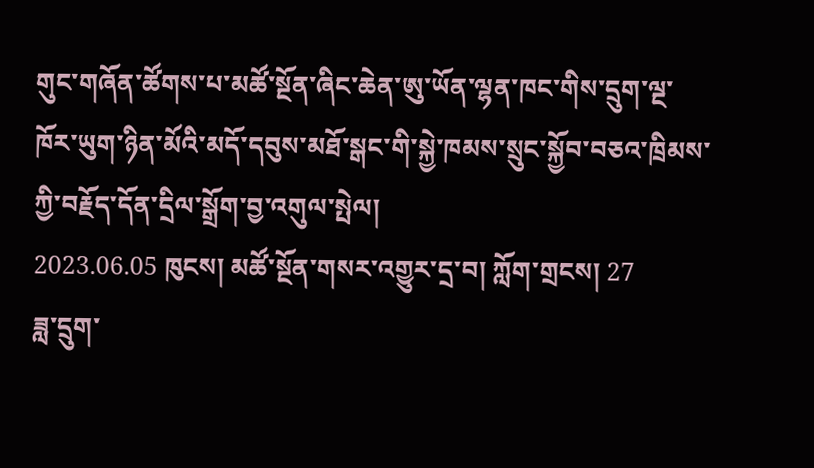གུང་གཞོན་ཚོགས་པ་མཚོ་སྔོན་ཞིང་ཆེན་ཨུ་ཡོན་ལྷན་ཁང་གིས་དྲུག་ལྔ་ཁོར་ཡུག་ཉིན་མོའི་མདོ་དབུས་མཐོ་སྒང་གི་སྐྱེ་ཁམས་སྲུང་སྐྱོབ་བཅའ་ཁྲིམས་ཀྱི་བརྗོད་དོན་དྲིལ་སྒྲོག་བྱ་འགུལ་སྤེལ།
2023.06.05 ཁུངས། མཚོ་སྔོན་གསར་འགྱུར་དྲ་བ། ཀློག་གྲངས། 27
ཟླ་དྲུག་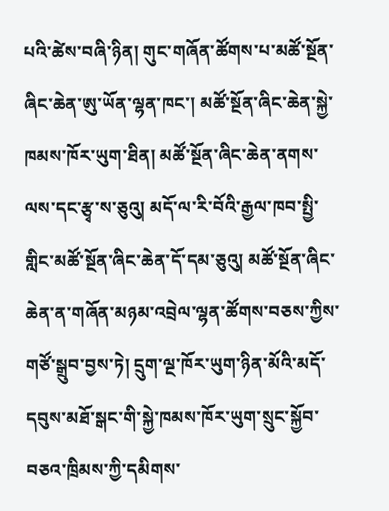པའི་ཚེས་བཞི་ཉིན། གུང་གཞོན་ཚོགས་པ་མཚོ་སྔོན་ཞིང་ཆེན་ཨུ་ཡོན་ལྷན་ཁང་། མཚོ་སྔོན་ཞིང་ཆེན་སྐྱེ་ཁམས་ཁོར་ཡུག་ཐིན། མཚོ་སྔོན་ཞིང་ཆེན་ནགས་ལས་དང་རྩྭ་ས་ཅུའུ། མདོ་ལ་རི་བོའི་རྒྱལ་ཁབ་སྤྱི་གླིང་མཚོ་སྔོན་ཞིང་ཆེན་དོ་དམ་ཅུའུ། མཚོ་སྔོན་ཞིང་ཆེན་ན་གཞོན་མཉམ་འབྲེལ་ལྷན་ཚོགས་བཅས་ཀྱིས་གཙོ་སྒྲུབ་བྱས་ཏེ། དྲུག་ལྔ་ཁོར་ཡུག་ཉིན་མོའི་མདོ་དབུས་མཐོ་སྒང་གི་སྐྱེ་ཁམས་ཁོར་ཡུག་སྲུང་སྐྱོབ་བཅའ་ཁྲིམས་ཀྱི་དམིགས་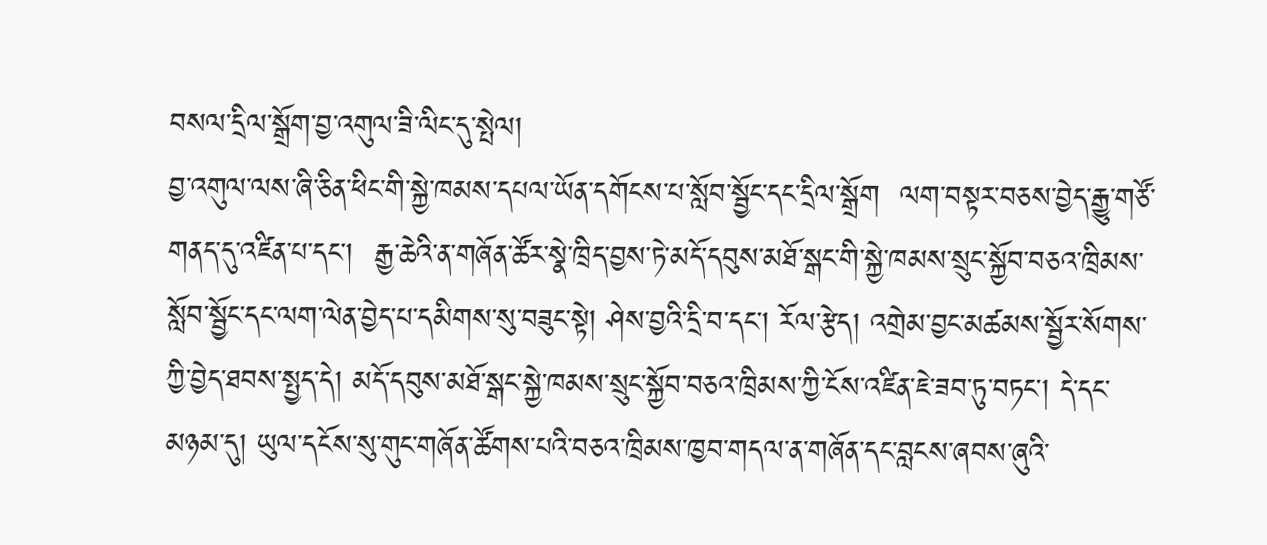བསལ་དྲིལ་སྒྲོག་བྱ་འགུལ་ཟི་ལིང་དུ་སྤེལ།
བྱ་འགུལ་ལས་ཞི་ཅིན་ཕིང་གི་སྐྱེ་ཁམས་དཔལ་ཡོན་དགོངས་པ་སློབ་སྦྱོང་དང་དྲིལ་སྒྲོག  ལག་བསྟར་བཅས་བྱེད་རྒྱུ་གཙོ་གནད་དུ་འཛིན་པ་དང་།  རྒྱ་ཆེའི་ན་གཞོན་ཚོར་སྣེ་ཁྲིད་བྱས་ཏེ་མདོ་དབུས་མཐོ་སྒང་གི་སྐྱེ་ཁམས་སྲུང་སྐྱོབ་བཅའ་ཁྲིམས་སློབ་སྦྱོང་དང་ལག་ལེན་བྱེད་པ་དམིགས་སུ་བཟུང་སྟེ། ཤེས་བྱའི་དྲི་བ་དང་། རོལ་རྩེད། འགྲེམ་བྱང་མཚམས་སྦྱོར་སོགས་ཀྱི་བྱེད་ཐབས་སྤྱད་དེ། མདོ་དབུས་མཐོ་སྒང་སྐྱེ་ཁམས་སྲུང་སྐྱོབ་བཅའ་ཁྲིམས་ཀྱི་ངོས་འཛིན་ཇེ་ཟབ་ཏུ་བཏང་། དེ་དང་མཉམ་དུ། ཡུལ་དངོས་སུ་གུང་གཞོན་ཚོགས་པའི་བཅའ་ཁྲིམས་ཁྱབ་གདལ་ན་གཞོན་དང་བླངས་ཞབས་ཞུའི་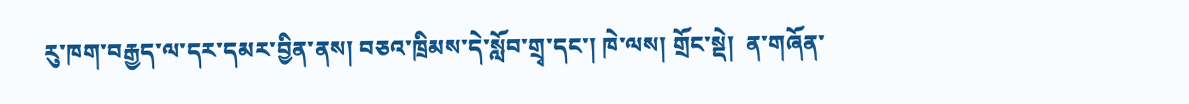རུ་ཁག་བརྒྱད་ལ་དར་དམར་བྱིན་ནས། བཅའ་ཁྲིམས་དེ་སློབ་གྲྭ་དང་། ཁེ་ལས། གྲོང་སྡེ།  ན་གཞོན་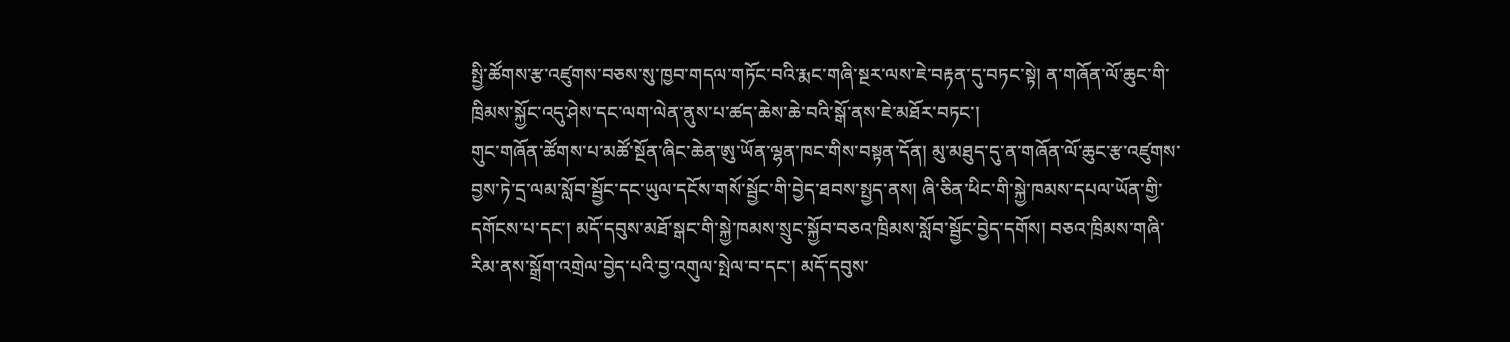སྤྱི་ཚོགས་རྩ་འཛུགས་བཅས་སུ་ཁྱབ་གདལ་གཏོང་བའི་རྨང་གཞི་སྔར་ལས་ཇེ་བརྟན་དུ་བཏང་སྟེ། ན་གཞོན་ལོ་ཆུང་གི་ཁྲིམས་སྐྱོང་འདུ་ཤེས་དང་ལག་ལེན་ནུས་པ་ཚད་ཆེས་ཆེ་བའི་སྒོ་ནས་ཇེ་མཐོར་བཏང་།
གུང་གཞོན་ཚོགས་པ་མཚོ་སྔོན་ཞིང་ཆེན་ཨུ་ཡོན་ལྷན་ཁང་གིས་བསྟན་དོན། མུ་མཐུད་དུ་ན་གཞོན་ལོ་ཆུང་རྩ་འཛུགས་བྱས་ཏེ་དྲ་ལམ་སློབ་སྦྱོང་དང་ཡུལ་དངོས་གསོ་སྦྱོང་གི་བྱེད་ཐབས་སྤྱད་ནས། ཞི་ཅིན་ཕིང་གི་སྐྱེ་ཁམས་དཔལ་ཡོན་གྱི་དགོངས་པ་དང་། མདོ་དབུས་མཐོ་སྒང་གི་སྐྱེ་ཁམས་སྲུང་སྐྱོབ་བཅའ་ཁྲིམས་སློབ་སྦྱོང་བྱེད་དགོས། བཅའ་ཁྲིམས་གཞི་རིམ་ནས་སྒྲོག་འགྲེལ་བྱེད་པའི་བྱ་འགུལ་སྤེལ་བ་དང་། མདོ་དབུས་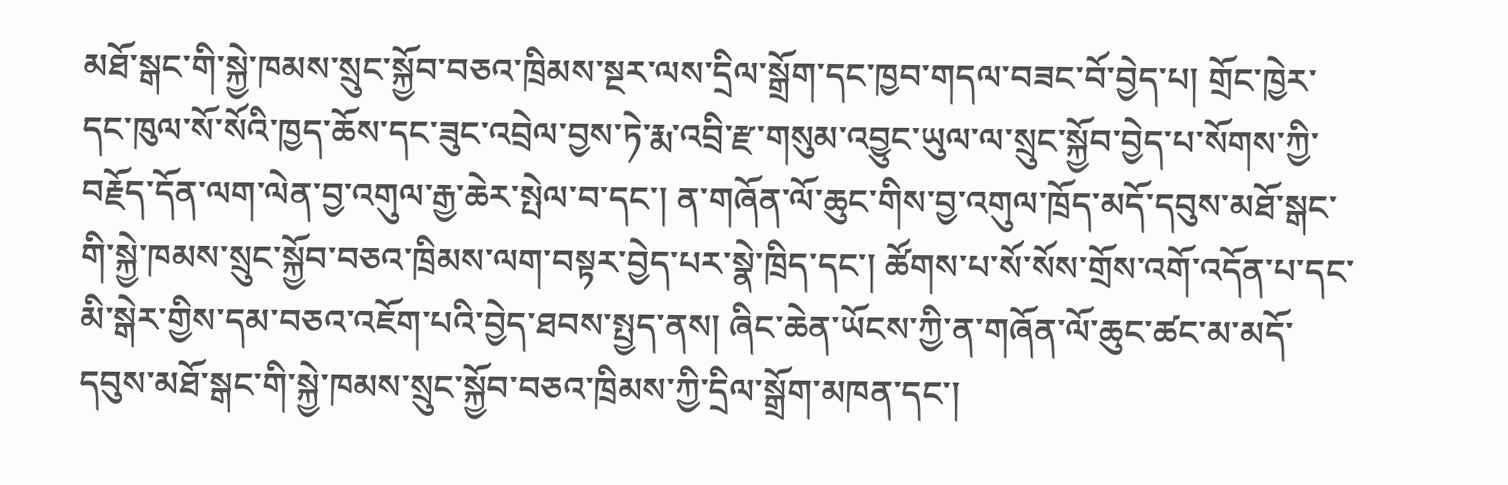མཐོ་སྒང་གི་སྐྱེ་ཁམས་སྲུང་སྐྱོབ་བཅའ་ཁྲིམས་སྔར་ལས་དྲིལ་སྒྲོག་དང་ཁྱབ་གདལ་བཟང་བོ་བྱེད་པ། གྲོང་ཁྱེར་དང་ཁུལ་སོ་སོའི་ཁྱད་ཆོས་དང་ཟུང་འབྲེལ་བྱས་ཏེ་རྨ་འབྲི་རྫ་གསུམ་འབྱུང་ཡུལ་ལ་སྲུང་སྐྱོབ་བྱེད་པ་སོགས་ཀྱི་བརྗོད་དོན་ལག་ལེན་བྱ་འགུལ་རྒྱ་ཆེར་སྤེལ་བ་དང་། ན་གཞོན་ལོ་ཆུང་གིས་བྱ་འགུལ་ཁྲོད་མདོ་དབུས་མཐོ་སྒང་གི་སྐྱེ་ཁམས་སྲུང་སྐྱོབ་བཅའ་ཁྲིམས་ལག་བསྟར་བྱེད་པར་སྣེ་ཁྲིད་དང་། ཚོགས་པ་སོ་སོས་གྲོས་འགོ་འདོན་པ་དང་མི་སྒེར་གྱིས་དམ་བཅའ་འཇོག་པའི་བྱེད་ཐབས་སྤྱད་ནས། ཞིང་ཆེན་ཡོངས་ཀྱི་ན་གཞོན་ལོ་ཆུང་ཚང་མ་མདོ་དབུས་མཐོ་སྒང་གི་སྐྱེ་ཁམས་སྲུང་སྐྱོབ་བཅའ་ཁྲིམས་ཀྱི་དྲིལ་སྒྲོག་མཁན་དང་།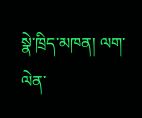སྣེ་ཁྲིད་མཁན། ལག་ལེན་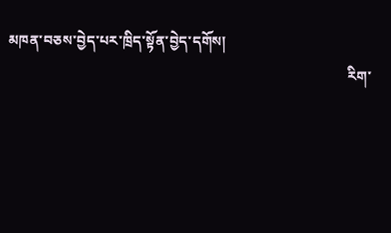མཁན་བཅས་བྱེད་པར་ཁྲིད་སྟོན་བྱེད་དགོས།
                                                                                             རིག་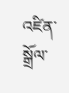འཛིན་སྒྲོལ་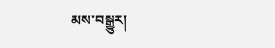མས་བསྒྱུར།